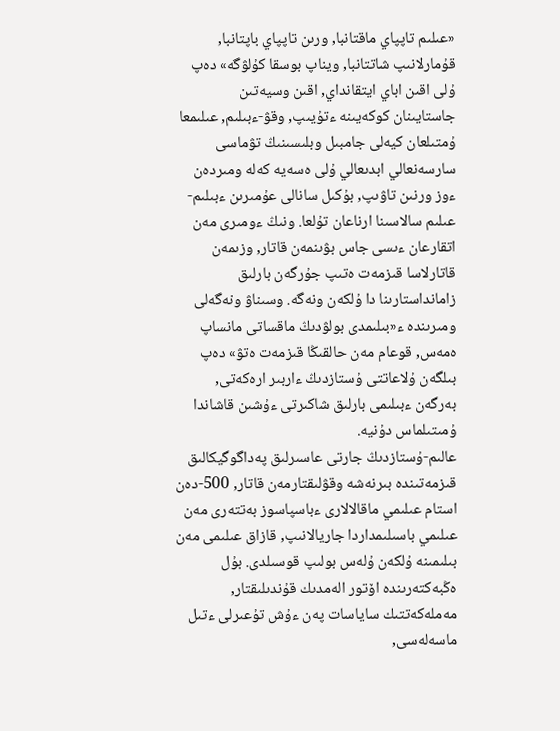«عىلىم تاپپاي ماقتانبا, ورىن تاپپاي باپتانبا, قۇمارلانىپ شاتتانبا, ويناپ بوسقا كۇلۋگە» دەپ ۇلى اقىن اباي ايتقانداي, اقىن وسيەتىن جاستايىنان كوكەيىنە ءتۇيىپ, وقۋ-ءبىلىم, عىلىمعا ۇمتىلعان كيەلى جامبىل وبلىسىنىڭ تۋماسى سارسەنعالي ابدىعالي ۇلى ەسەيە كەلە ومىردەن ءوز ورنىن تاۋىپ, بۇكىل سانالى عۇمىرىن ءبىلىم-عىلىم سالاسىنا ارناعان تۇلعا. ونىڭ ءومىرى مەن اتقارعان ءىسى جاس بۋىنمەن قاتار, وزىمەن قاتارلاسا قىزمەت ەتىپ جۇرگەن بارلىق زامانداستارىنا دا ۇلكەن ونەگە. وسىناۋ ونەگەلى ومىرىندە ء«بىلىمدى بولۋدىڭ ماقساتى مانساپ ەمەس, قوعام مەن حالقىڭا قىزمەت ەتۋ» دەپ بىلگەن ۇلاعاتتى ۇستازدىڭ ءاربىر ارەكەتى, بەرگەن ءبىلىمى بارلىق شاكىرتى ءۇشىن قاشاندا ۇمىتىلماس دۇنيە.
عالىم-ۇستازدىڭ جارتى عاسىرلىق پەداگوگيكالىق قىزمەتىندە بىرنەشە وقۋلىقتارمەن قاتار, 500-دەن استام عىلىمي ماقالالارى ءباسپاسوز بەتتەرى مەن عىلىمي باسىلىمداردا جاريالانىپ, قازاق عىلىمى مەن بىلىمىنە ۇلكەن ۇلەس بولىپ قوسىلدى. بۇل ەڭبەكتەرىندە اۆتور الەمدىك قۇندىلىقتار, مەملەكەتتىك ساياسات پەن ءۇش تۇعىرلى ءتىل ماسەلەسى,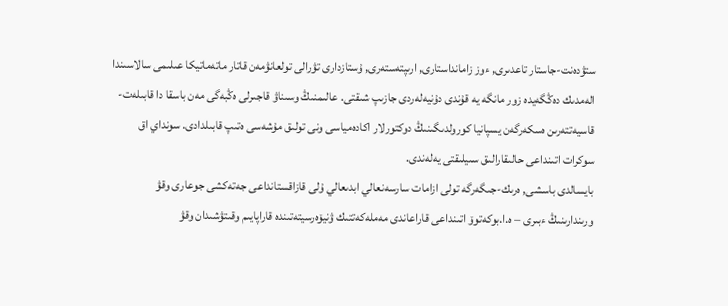ستۋدەنت-جاستار تاعدىرى, ءوز زامانداستارى, ارىپتەستەرى, ۇستازدارى تۋرالى تولعانۋمەن قاتار ماتەماتيكا عىلىمى سالاسىندا الەمدىك دەڭگەيدە زور مانگە يە قۇندى دۇنيەلەردى جازىپ شىقتى. عالىمنىڭ وسىناۋ قاجىرلى ەڭبەگى مەن باسقا دا قابىلەت-قاسيەتتەرىن ەسكەرگەن يسپانيا كورولدىگىنىڭ دوكتورلار اكادەمياسى ونى تولىق مۇشەسى ەتىپ قابىلدادى. سونداي اق سوكرات اتىنداعى حالىقارالىق سىيلىقتى يەلەندى.
بايسالدى باسشى, ەرىك-جىگەرگە تولى ازامات سارسەنعالي ابدىعالي ۇلى قازاقستانداعى جەتەكشى جوعارى وقۋ ورىندارىنىڭ ءبىرى – ە.ا.بوكەتوۆ اتىنداعى قاراعاندى مەملەكەتتىك ۋنيۆەرسيتەتىندە قاراپايىم وقىتۋشىدان وقۋ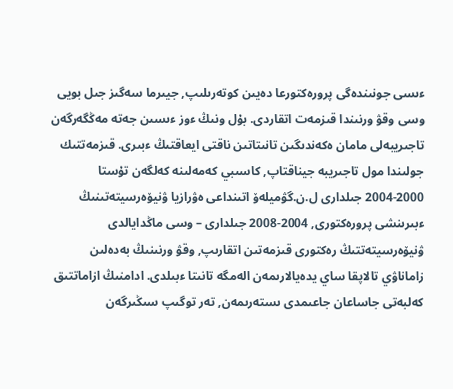ءىسى جونىندەگى پرورەكتورعا دەيىن كوتەرىلىپ, جيىرما سەگىز جىل بويى وسى وقۋ ورنىندا قىزمەت اتقاردى. بۇل ونىڭ ءوز ءىسىن جەتە مەڭگەرگەن تاجىريبەلى مامان ەكەندىگىن تانىتاتىن ناقتى ايعاقتىڭ ءبىرى. قىزمەتتىك جولىندا مول تاجىريبە جيناقتاپ, كاسىبي كەمەلىنە كەلگەن تۇستا 2000-2004 جىلدارى ل.ن.گۋميلەۆ اتىنداعى ەۋرازيا ۋنيۆەرسيتەتىنىڭ ءبىرىنشى پرورەكتورى, 2004-2008 جىلدارى – وسى ماڭدايالدى ۋنيۆەرسيتەتتىڭ رەكتورى قىزمەتىن اتقارىپ, وقۋ ورنىنىڭ بەدەلىن زاماناۋي تالاپقا ساي يدەيالارىمەن الەمگە تانىتا ءبىلدى. ادامنىڭ ازاماتتىق كەلبەتى جاساعان جاعىمدى ىستەرىمەن, تەر توگىپ سىڭىرگەن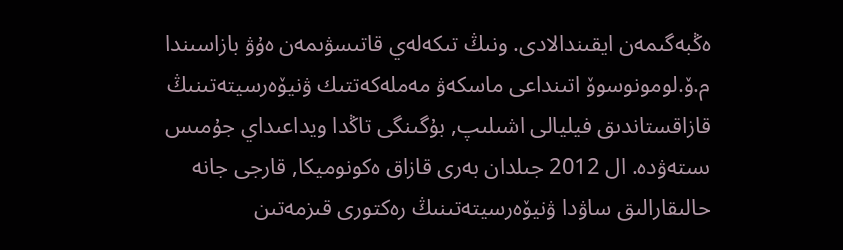ەڭبەگىمەن ايقىندالادى. ونىڭ تىكەلەي قاتىسۋىمەن ەۇۋ بازاسىندا م.ۆ.لومونوسوۆ اتىنداعى ماسكەۋ مەملەكەتتىك ۋنيۆەرسيتەتىنىڭ قازاقستاندىق فيليالى اشىلىپ, بۇگىنگى تاڭدا ويداعىداي جۇمىس ىستەۋدە. ال 2012 جىلدان بەرى قازاق ەكونوميكا, قارجى جانە حالىقارالىق ساۋدا ۋنيۆەرسيتەتىنىڭ رەكتورى قىزمەتىن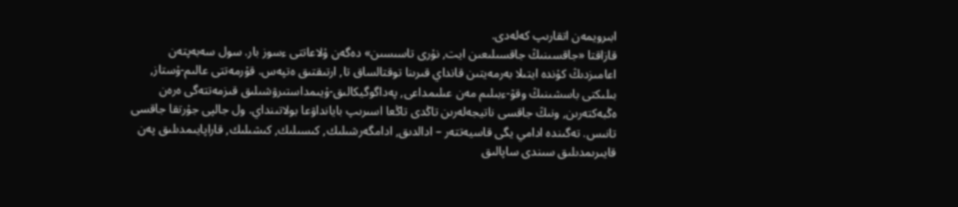ابىرويمەن اتقارىپ كەلەدى.
قازاقتا «جاقسىنىڭ جاقسىلىعىن ايت, نۇرى تاسىسىن» دەگەن ۇلاعاتتى ءسوز بار. سول سەبەپتەن اعامىزدىڭ كۇندە ايتىلا بەرمەيتىن قانداي قىرىنا توقتالساق تا, ارتىقتىق ەتپەس. قۇرمەتتى عالىم-ۇستاز, بىلىكتى باسشىنىڭ وقۋ-ءبىلىم مەن عىلىمداعى, پەداگوگيكالىق-ۇيىمداستىرۋشىلىق قىزمەتتەگى ەرەن ەڭبەكتەرىن, ونىڭ جاقسى ناتيجەلەرىن تاڭدى تاڭعا اسىرىپ بايانداۋعا بولاتىنداي. ول جالپى جۇرتقا جاقسى تانىس. تەگىندە ادامي يگى قاسيەتتەر – ادالدىق, ادامگەرشىلىك, كىسىلىك, كىشىلىك, قاراپايىمدىلىق پەن قايىرىمدىلىق سىندى ساپالىق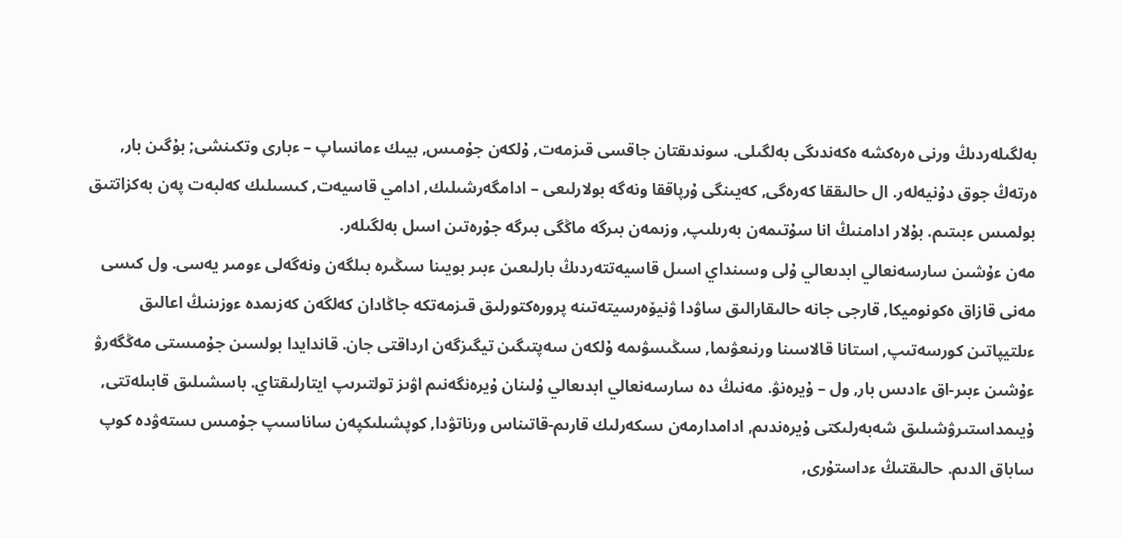بەلگىلەردىڭ ورنى ەرەكشە ەكەندىگى بەلگىلى. سوندىقتان جاقسى قىزمەت, ۇلكەن جۇمىس, بيىك ءمانساپ – ءبارى وتكىنشى; بۇگىن بار, ەرتەڭ جوق دۇنيەلەر. ال حالىققا كەرەگى, كەيىنگى ۇرپاققا ونەگە بولارلىعى – ادامگەرشىلىك, ادامي قاسيەت, كىسىلىك كەلبەت پەن بەكزاتتىق بولمىس ءبىتىم. بۇلار ادامنىڭ انا سۇتىمەن بەرىلىپ, وزىمەن بىرگە ماڭگى بىرگە جۇرەتىن اسىل بەلگىلەر.
مەن ءۇشىن سارسەنعالي ابدىعالي ۇلى وسىنداي اسىل قاسيەتتەردىڭ بارلىعىن ءبىر بويىنا سىڭىرە بىلگەن ونەگەلى ءومىر يەسى. ول كىسى مەنى قازاق ەكونوميكا, قارجى جانە حالىقارالىق ساۋدا ۋنيۆەرسيتەتىنە پرورەكتورلىق قىزمەتكە جاڭادان كەلگەن كەزىمدە ءوزىنىڭ اعالىق ءىلتيپاتىن كورسەتىپ, استانا قالاسىنا ورنىعۋىما, سىڭىسۋىمە ۇلكەن سەپتىگىن تيگىزگەن ارداقتى جان. قاندايدا بولسىن جۇمىستى مەڭگەرۋ ءۇشىن ءبىر-اق ءادىس بار, ول – ۇيرەنۋ. مەنىڭ دە سارسەنعالي ابدىعالي ۇلىنان ۇيرەنگەنىم اۋىز تولتىرىپ ايتارلىقتاي. باسشىلىق قابىلەتتى, ۇيىمداستىرۋشىلىق شەبەرلىكتى ۇيرەندىم, ادامدارمەن ىسكەرلىك قارىم-قاتىناس ورناتۋدا, كوپشىلىكپەن ساناسىپ جۇمىس ىستەۋدە كوپ ساباق الدىم. حالىقتىڭ ءداستۇرى,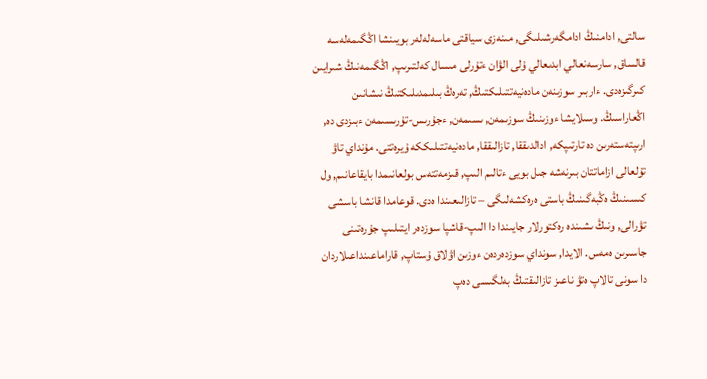سالتى, ادامنىڭ ادامگەرشىلىگى, مىنەزى سياقتى ماسەلەلەر بويىنشا اڭگىمەلەسە قالساق, سارسەنعالي ابدىعالي ۇلى الۋان ءتۇرلى مىسال كەلتىرىپ, اڭگىمەنىڭ شىرايىن كىرگىزەدى. ءاربىر سوزىنەن مادەنيەتتىلىكتىڭ, تەرەڭ بىلىمدىلىكتىڭ نىشانىن اڭعاراسىڭ. وسىلايشا ءوزىنىڭ سوزىمەن, ىسىمەن, ءجۇرىس-تۇرىسىمەن ءبىزدى دە, ارىپتەستەرىن دە تارتىپكە, ادالدىققا, تازالىققا, مادەنيەتتىلىككە ۇيرەتتى. مۇنداي تاۋ تۇلعالى ازاماتتان بىرنەشە جىل بويى ءتالىم الىپ, قىزمەتتەس بولعانىمدا بايقاعانىم, ول كىسىنىڭ ەڭبەگىنىڭ باستى ەرەكشەلىگى – تازالىعىندا ەدى. قوعامدا قانشا باسشى تۋرالى, ونىڭ ىشىندە رەكتورلار جايىندا دا الىپ-قاشپا سوزدەر ايتىلىپ جۇرەتىنى جاسىرىن ەمەس. الايدا, سونداي سوزدەردەن ءوزىن اۋلاق ۇستاپ, قاراماعىنداعىلاردان دا سونى تالاپ ەتۋ ناعىز تازالىقتىڭ بەلگىسى دەپ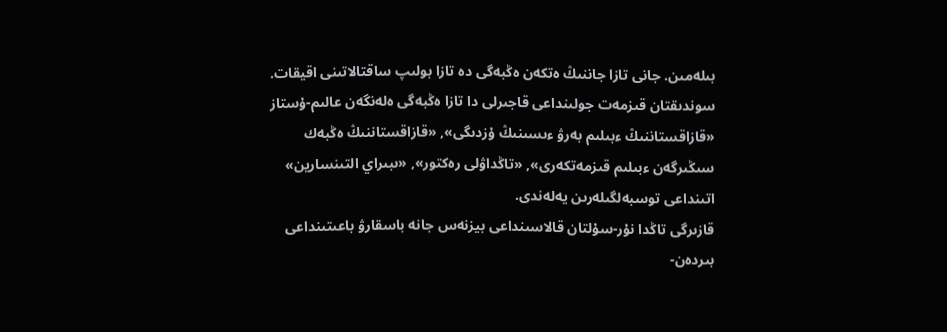بىلەمىن. جانى تازا جاننىڭ ەتكەن ەڭبەگى دە تازا بولىپ ساقتالاتىنى اقيقات. سوندىقتان قىزمەت جولىنداعى قاجىرلى دا تازا ەڭبەگى ەلەنگەن عالىم-ۇستاز «قازاقستاننىڭ ءبىلىم بەرۋ ءىسىنىڭ ۇزدىگى», «قازاقستاننىڭ ەڭبەك سىڭىرگەن ءبىلىم قىزمەتكەرى», «تاڭداۋلى رەكتور», «ىبىراي التىنسارين» اتىنداعى توسبەلگىلەرىن يەلەندى.
قازىرگى تاڭدا نۇر-سۇلتان قالاسىنداعى بيزنەس جانە باسقارۋ باعىتىنداعى بىردەن-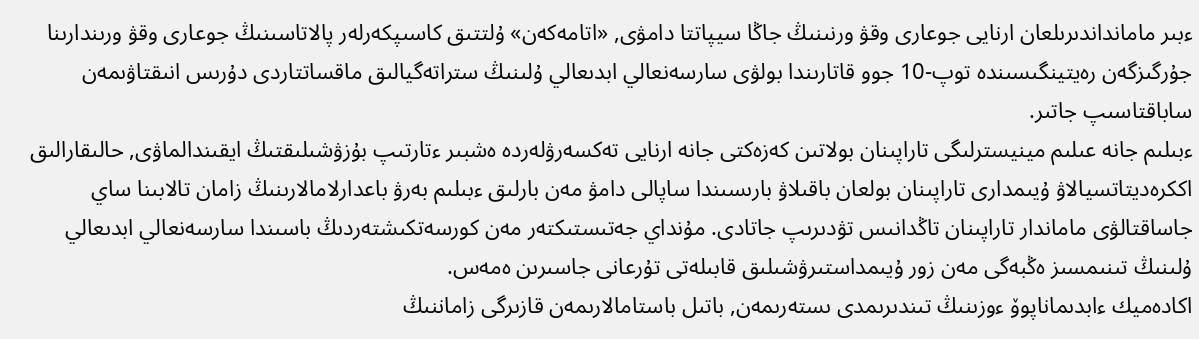ءبىر مامانداندىرىلعان ارنايى جوعارى وقۋ ورنىنىڭ جاڭا سيپاتتا دامۋى, «اتامەكەن» ۇلتتىق كاسىپكەرلەر پالاتاسىنىڭ جوعارى وقۋ ورىندارىنا جۇرگىزگەن رەيتينگىسىندە توپ-10 جوو قاتارىندا بولۋى سارسەنعالي ابدىعالي ۇلىنىڭ ستراتەگيالىق ماقساتتاردى دۇرىس انىقتاۋىمەن ساباقتاسىپ جاتىر.
ءبىلىم جانە عىلىم مينيسترلىگى تاراپىنان بولاتىن كەزەكتى جانە ارنايى تەكسەرۋلەردە ەشبىر ءتارتىپ بۇزۋشىلىقتىڭ ايقىندالماۋى, حالىقارالىق اككرەديتاتسيالاۋ ۇيىمدارى تاراپىنان بولعان باقىلاۋ بارىسىندا ساپالى دامۋ مەن بارلىق ءبىلىم بەرۋ باعدارلامالارىنىڭ زامان تالابىنا ساي جاساقتالۋى ماماندار تاراپىنان تاڭدانىس تۋدىرىپ جاتادى. مۇنداي جەتىستىكتەر مەن كورسەتكىشتەردىڭ باسىندا سارسەنعالي ابدىعالي ۇلىنىڭ تىنىمسىز ەڭبەگى مەن زور ۇيىمداستىرۋشىلىق قابىلەتى تۇرعانى جاسىرىن ەمەس.
اكادەميك ءابدىماناپوۆ ءوزىنىڭ تىندىرىمدى ىستەرىمەن, باتىل باستامالارىمەن قازىرگى زاماننىڭ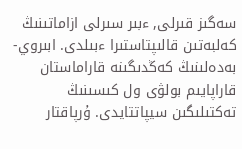سەگىز قىرلى, ءبىر سىرلى ازاماتىنىڭ كەلبەتىن قالىپتاستىرا ءبىلدى. ابىروي-بەدەلىنىڭ كەڭدىگىنە قاراماستان قاراپايىم بولۋى ول كىسىنىڭ تەكتىلىگىن سيپاتتايدى. ۇرپاقتار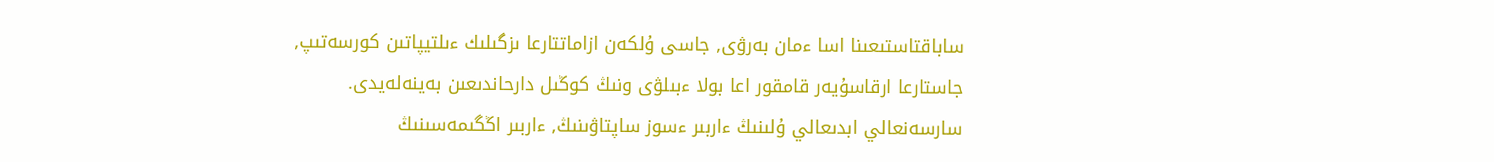ساباقتاستىعىنا اسا ءمان بەرۋى, جاسى ۇلكەن ازاماتتارعا ىزگىلىك ءىلتيپاتىن كورسەتىپ, جاستارعا ارقاسۇيەر قامقور اعا بولا ءبىلۋى ونىڭ كوڭىل دارحاندىعىن بەينەلەيدى.
سارسەنعالي ابدىعالي ۇلىنىڭ ءاربىر ءسوز ساپتاۋىنىڭ, ءاربىر اڭگىمەسىنىڭ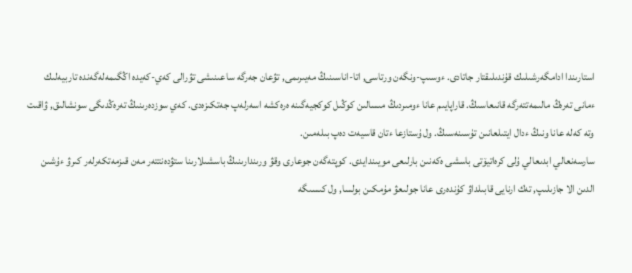استارىندا ادامگەرشىلىك قۇندىلىقتار جاتادى. ءوسىپ-ونگەن ورتاسى, اتا-اناسىنىڭ مەيىرىمى, تۋعان جەرگە ساعىنىشى تۋرالى كەي-كەيدە اڭگىمەلەگەندە تاربيەلىك ءمانى تەرەڭ مالىمەتتەرگە قانىعاسىڭ. قاراپايىم عانا ءومىردىڭ مىسالىن كوڭىل كوكجيەگىنە ەرەكشە اسەرلەپ جەتكىزەدى. كەي سوزدەرىنىڭ تەرەڭدىگى سونشالىق, ۋاقىت وتە كەلە عانا ونىڭ ءدال ايتىلعانىن تۇسىنەسىڭ. ول ۇستازعا ءتان قاسيەت دەپ بىلەمىن.
سارسەنعالي ابدىعالي ۇلى كرەاتيۆتى باسشى ەكەنىن بارلىعى مويىندايدى. كوپتەگەن جوعارى وقۋ ورىندارىنىڭ باسشىلارىنا ستۋدەنتتەر مەن قىزمەتكەرلەر كىرۋ ءۇشىن الدىن الا جازىلىپ, تەك ارنايى قابىلداۋ كۇندەرى عانا جولىعۋ مۇمكىن بولسا, ول كىسىگە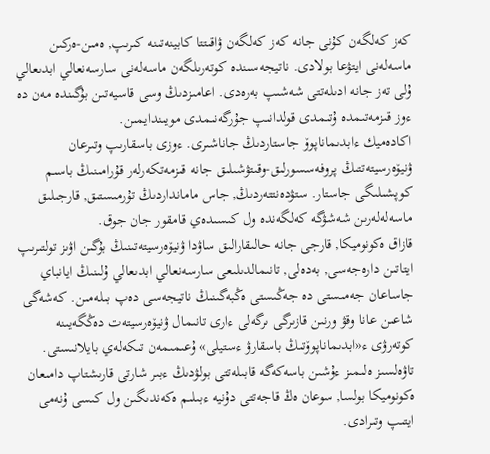كەز كەلگەن كۇنى جانە كەز كەلگەن ۋاقىتتا كابينەتىنە كىرىپ, ەمىن-ەركىن ماسەلەنى ايتۋعا بولادى. ناتيجەسىندە كوتەرىلگەن ماسەلەنى سارسەنعالي ابدىعالي ۇلى تەز جانە ادىلەتتى شەشىپ بەرەدى. اعامىزدىڭ وسى قاسيەتىن بۇگىندە مەن دە ءوز قىزمەتىمدە ۇتىمدى قولدانىپ جۇرگەنىمدى مويىندايمىن.
اكادەميك ءابدىماناپوۆ جاستاردىڭ جاناشىرى. ءوزى باسقارىپ وتىرعان ۋنيۆەرسيتەتتىڭ پروفەسسورلىق-وقىتۋشىلىق جانە قىزمەتكەرلەر قۇرامىنىڭ باسىم كوپشىلىگى جاستار. ستۋدەنتتەردىڭ, جاس مامانداردىڭ تۇرمىستىق, قارجىلىق ماسەلەلەرىن شەشۋگە كەلگەندە ول كىسىدەي قامقور جان جوق.
قازاق ەكونوميكا, قارجى جانە حالىقارالىق ساۋدا ۋنيۆەرسيتەتىنىڭ بۇگىن اۋىز تولتىرىپ ايتاتىن دارەجەسى, بەدەلى, تانىمالدىلىعى سارسەنعالي ابدىعالي ۇلىنىڭ ايانباي جاساعان جەمىستى دە جەڭىستى ەڭبەگىنىڭ ناتيجەسى دەپ بىلەمىن. كەشەگى شاعىن عانا وقۋ ورنىن قازىرگى ىرگەلى ءارى تانىمال ۋنيۆەرسيتەت دەڭگەيىنە كوتەرۋى ء«ابدىماناپوۆتىڭ باسقارۋ ءستيلى» ۇعىمىمەن تىكەلەي بايلانىستى.
تاۋەلسىز ەلىمىز ءۇشىن باسەكەگە قابىلەتتى بولۋدىڭ ءبىر شارتى قارىشتاپ دامىعان ەكونوميكا بولسا, سوعان ەڭ قاجەتتى دۇنيە ءبىلىم ەكەندىگىن ول كىسى ۇنەمى ايتىپ وتىرادى.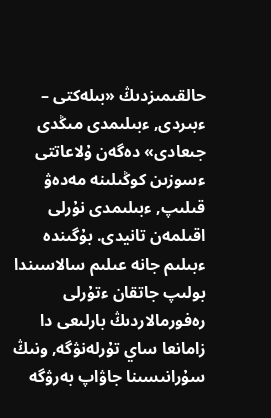حالقىمىزدىڭ «بىلەكتى – ءبىردى, ءبىلىمدى مىڭدى جىعادى» دەگەن ۇلاعاتتى ءسوزىن كوڭىلىنە مەدەۋ قىلىپ, ءبىلىمدى نۇرلى اقىلمەن تانيدى. بۇگىندە ءبىلىم جانە عىلىم سالاسىندا بولىپ جاتقان ءتۇرلى رەفورمالاردىڭ بارلىعى دا زامانعا ساي تۇرلەنۋگە, ونىڭ سۇرانىسىنا جاۋاپ بەرۋگە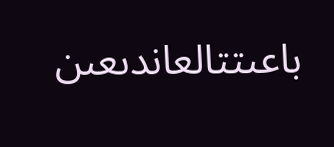باعىتتالعاندىعىن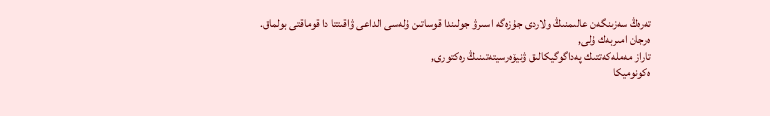تەرەڭ سەزىنگەن عالىمنىڭ ولاردى جۇزەگە اسىرۋ جولىندا قوساتىن ۇلەسى الداعى ۋاقىتتا دا قوماقتى بولماق.
ەرجان امىربەك ۇلى,
تاراز مەملەكەتتىك پەداگوگيكالىق ۋنيۆەرسيتەتىنىڭ رەكتورى,
ەكونوميكا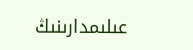عىلىمدارىنىڭ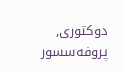دوكتورى, پروفەسسور